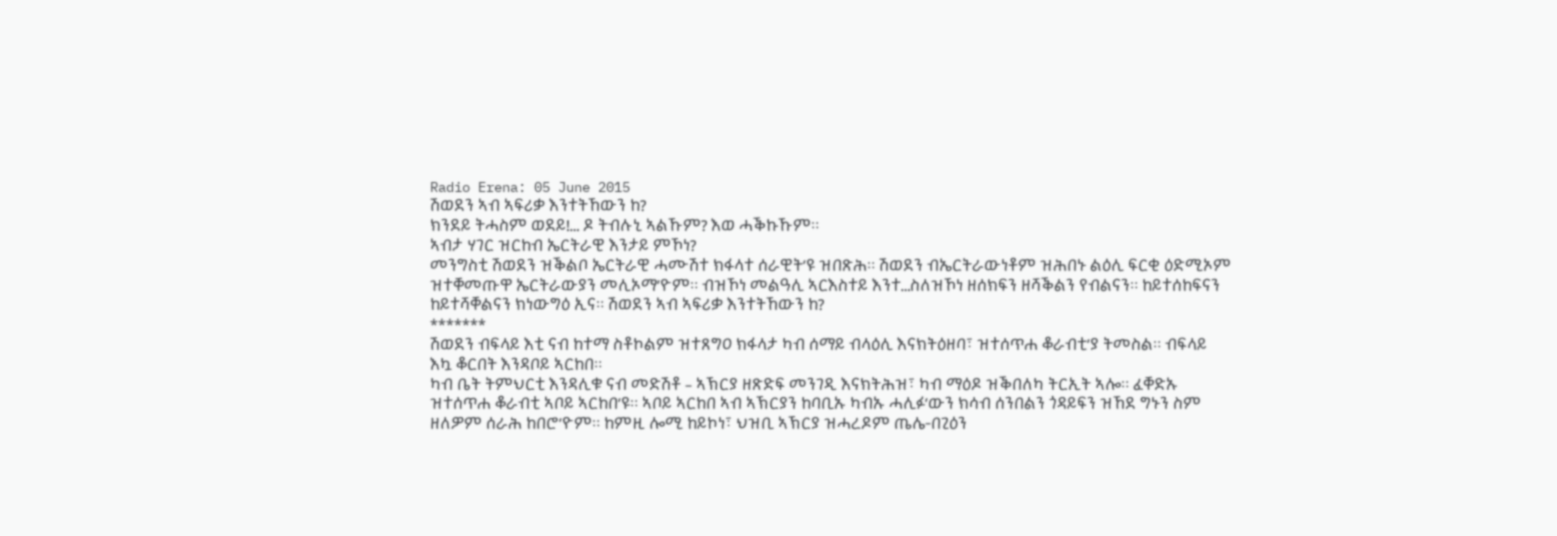Radio Erena: 05 June 2015
ሽወደን ኣብ ኣፍሪቃ እንተትኸውን ከ?
ክንደይ ትሓስም ወደይ!… ዶ ትብሉኒ ኣልኹም? እወ ሓቕኩኹም።
ኣብታ ሃገር ዝርከብ ኤርትራዊ እንታይ ምኾነ?
መንግስቲ ሽወደን ዝቕልቦ ኤርትራዊ ሓሙሽተ ክፋላተ ሰራዊት’ዩ ዝበጽሕ። ሽወደን ብኤርትራውነቶም ዝሕበኑ ልዕሊ ፍርቂ ዕድሚኦም ዝተቐመጡዋ ኤርትራውያን መሊኦማ’ዮም። ብዝኾነ መልዓሊ ኣርእስተይ እንተ…ስለዝኾነ ዘሰክፍን ዘሻቕልን የብልናን። ከይተሰከፍናን ከይተሻቐልናን ክነውግዕ ኢና። ሽወደን ኣብ ኣፍሪቃ እንተትኸውን ከ?
*******
ሽወደን ብፍላይ እቲ ናብ ከተማ ስቶኮልም ዝተጸግዐ ክፋላታ ካብ ሰማይ ብላዕሊ እናክትዕዘባ፣ ዝተሰጥሐ ቆራብቲ’ያ ትመስል። ብፍላይ እኳ ቆርበት እንዳቦይ ኣርከበ።
ካብ ቤት ትምህርቲ እንዳሊቁ ናብ መድሽቶ – ኣኽርያ ዘጽድፍ መንገዲ እናክትሕዝ፣ ካብ ማዕዶ ዝቕበለካ ትርኢት ኣሎ። ፈቐድኡ ዝተሰጥሐ ቆራብቲ ኣቦይ ኣርከበ’ዩ። ኣቦይ ኣርከበ ኣብ ኣኽርያን ከባቢኡ ካብኡ ሓሊፉ’ውን ክሳብ ሰንበልን ጎዳይፍን ዝኸደ ግኑን ስም ዘለዎም ሰራሕ ከበሮ’ዮም። ከምዚ ሎሚ ከይኮነ፣ ህዝቢ ኣኽርያ ዝሓረዶም ጤሌ-በጊዕን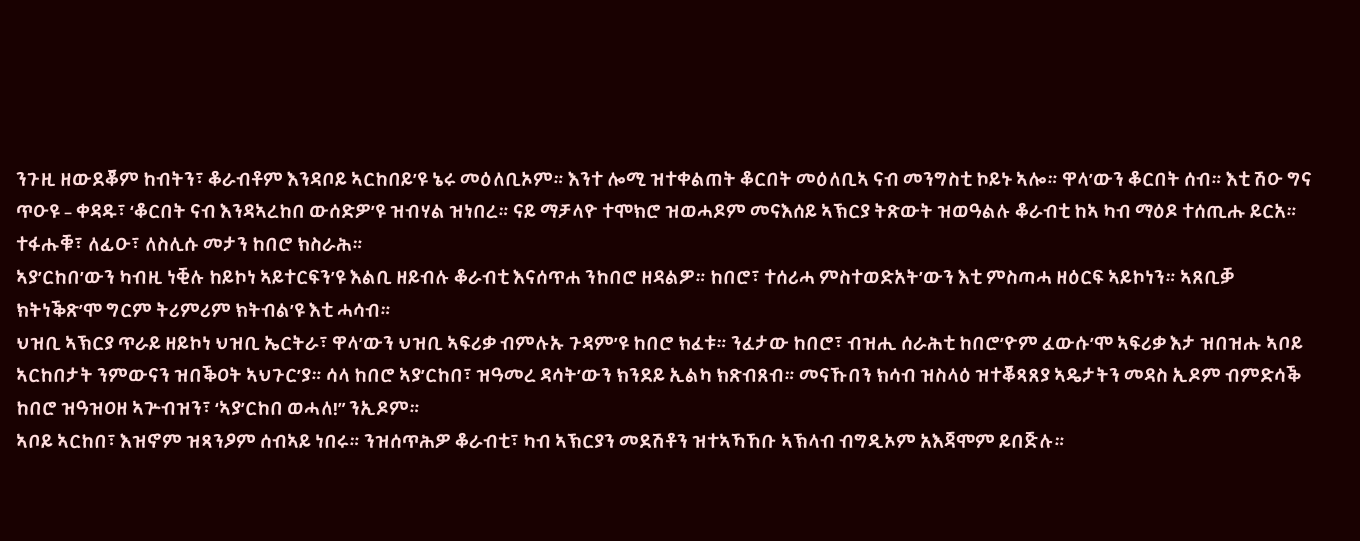ንጉዚ ዘውደቖም ከብትን፣ ቆራብቶም እንዳቦይ ኣርከበይ’ዩ ኔሩ መዕለቢኦም። እንተ ሎሚ ዝተቀልጠት ቆርበት መዕለቢኣ ናብ መንግስቲ ኮይኑ ኣሎ። ዋላ’ውን ቆርበት ሰብ። እቲ ሽዑ ግና ጥዑዩ – ቀዳዱ፣ ‘ቆርበት ናብ እንዳኣረከበ ውሰድዎ’ዩ ዝብሃል ዝነበረ። ናይ ማቻላዮ ተሞክሮ ዝወሓዶም መናእሰይ ኣኽርያ ትጽውት ዝወዓልሉ ቆራብቲ ከኣ ካብ ማዕዶ ተሰጢሑ ይርአ። ተፋሑቑ፣ ለፊዑ፣ ለስሊሱ መታን ከበሮ ክስራሕ።
ኣያ’ርከበ’ውን ካብዚ ነቒሉ ከይኮነ ኣይተርፍን’ዩ እልቢ ዘይብሉ ቆራብቲ እናሰጥሐ ንከበሮ ዘዳልዎ። ከበሮ፣ ተሰሪሓ ምስተወድአት’ውን እቲ ምስጣሓ ዘዕርፍ ኣይኮነን። ኣጸቢቓ ክትነቕጽ’ሞ ግርም ትሪምሪም ክትብል’ዩ እቲ ሓሳብ።
ህዝቢ ኣኽርያ ጥራይ ዘይኮነ ህዝቢ ኤርትራ፣ ዋላ’ውን ህዝቢ ኣፍሪቃ ብምሉኡ ጉዳም’ዩ ከበሮ ክፈቱ። ንፈታው ከበሮ፣ ብዝሒ ሰራሕቲ ከበሮ’ዮም ፈውሱ’ሞ ኣፍሪቃ እታ ዝበዝሑ ኣቦይ ኣርከበታት ንምውናን ዝበቕዐት ኣህጉር’ያ። ሳላ ከበሮ ኣያ’ርከበ፣ ዝዓመረ ዳሳት’ውን ክንደይ ኢልካ ክጽብጸብ። መናኹበን ክሳብ ዝስላዕ ዝተቖጻጸያ ኣዴታትን መዳስ ኢዶም ብምድሳቕ ከበሮ ዝዓዝዐዘ ኣጕብዝን፣ ‘ኣያ’ርከበ ወሓለ!” ንኢዶም።
ኣቦይ ኣርከበ፣ እዝኖም ዝጻንዖም ሰብኣይ ነበሩ። ንዝሰጥሕዎ ቆራብቲ፣ ካብ ኣኽርያን መደሽቶን ዝተኣኻኸቡ ኣኽላብ ብግዲኦም አእጃሞም ይበጅሉ።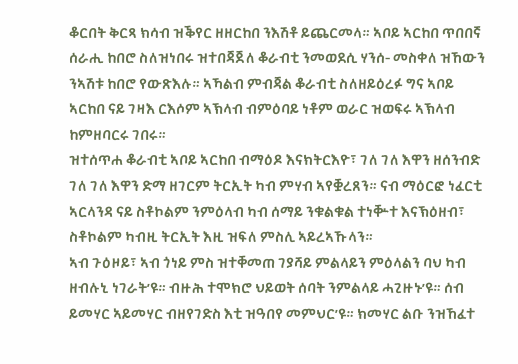ቆርበት ቅርጻ ክሳብ ዝቕየር ዘዘርከበ ንእሽቶ ይጨርመላ። ኣቦይ ኣርከበ ጥበበኛ ሰራሒ ከበሮ ስለዝነበሩ ዝተበጃጀለ ቆራብቲ ንመወደሲ ሃንሰ- መስቀለ ዝኸውን ንኣሽቱ ከበሮ የውጽእሉ። ኣኻልብ ምብጃል ቆራብቲ ስለዘይዕረፉ ግና ኣቦይ ኣርከበ ናይ ገዛእ ርእሶም ኣኽላብ ብምዕባይ ነቶም ወራር ዝወፍሩ ኣኽላብ ከምዘባርሩ ገበሩ።
ዝተሰጥሐ ቆራብቲ ኣቦይ ኣርከበ ብማዕዶ እናክትርእዮ፣ ገለ ገለ እዋን ዘሰንብድ ገለ ገለ እዋን ድማ ዘገርም ትርኢት ካብ ምሃብ ኣየቛረጸን። ናብ ማዕርፎ ነፈርቲ ኣርላንዳ ናይ ስቶኮልም ንምዕላብ ካብ ሰማይ ንቁልቁል ተነቝተ እናኽዕዘብ፣ ስቶኮልም ካብዚ ትርኢት እዚ ዝፍለ ምስሊ ኣይረኣኹላን።
ኣብ ጉዕዞይ፣ ኣብ ጎነይ ምስ ዝተቐመጠ ገያሻይ ምልላይን ምዕላልን ባህ ካብ ዘብሉኒ ነገራት’ዩ። ብዙሕ ተሞክሮ ህይወት ሰባት ንምልላይ ሓጊዙኑ’ዩ። ሰብ ይመሃር ኣይመሃር ብዘየገድስ እቲ ዝዓበየ መምህር’ዩ። ክመሃር ልቡ ንዝኸፈተ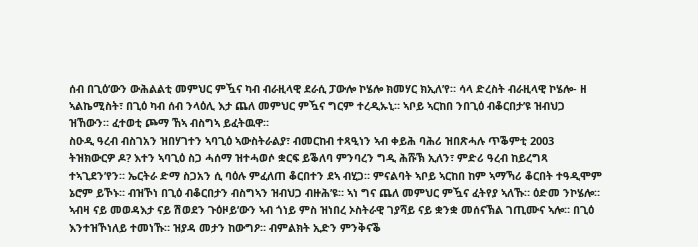ሰብ በጊዕ’ውን ውሕልልቲ መምህር ምዃና ካብ ብራዚላዊ ደራሲ ፓውሎ ኮሄሎ ክመሃር ክኢለ’የ። ሳላ ድረስት ብራዚላዊ ኮሄሎ- ዘ ኣልኬሚስት፣ በጊዕ ካብ ሰብ ንላዕሊ እታ ጨለ መምህር ምዃና ግርም ተረዲኡኒ። ኣቦይ ኣርከበ ንበጊዕ ብቆርበታ’ዩ ዝብህጋ ዝኸውን። ፈተወቲ ጮማ ኸኣ ብስግኣ ይፈትዉዋ።
ስዑዲ ዓረብ ብስገአን ዝበሃገተን ኣባጊዕ ኣውስትራልያ፣ ብመርከብ ተጻዒነን ኣብ ቀይሕ ባሕሪ ዝበጽሓሉ ጥቕምቲ 2003 ትዝክውርዎ ዶ? እተን ኣባጊዕ ስጋ ሓሰማ ዝተሓወሶ ቋርፍ ይቕለባ ምንባረን ግዲ ሕሹኽ ኢለን፣ ምድሪ ዓረብ ከይረግጻ ተኣጊደን’የን። ኤርትራ ድማ ስጋአን ሲ ባዕሉ ምፈለጠ ቆርበተን ደኣ ብሂጋ። ምናልባት ኣቦይ ኣርከበ ከም ኣማኻሪ ቆርበት ተዓዲሞም ኔሮም ይኾኑ። ብዝኾነ በጊዕ ብቆርበታን ብስግኣን ዝብህጋ ብዙሕ’ዩ። ኣነ ግና ጨለ መምህር ምዃና ፈትየያ ኣለኹ። ዕድመ ንኮሄሎ።
ኣብዛ ናይ መወዳእታ ናይ ሽወደን ጉዕዞይ’ውን ኣብ ጎነይ ምስ ዝነበረ ኦስትራዊ ገያሻይ ናይ ቋንቋ መሰናኽል ገጢሙና ኣሎ። በጊዕ እንተዝኾነለይ ተመነኹ። ዝያዳ መታን ከውግዖ። ብምልክት ኢድን ምንቅናቕ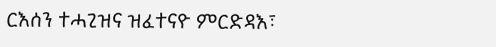ርእሰን ተሓጊዝና ዝፈተናዮ ምርድዳእ፣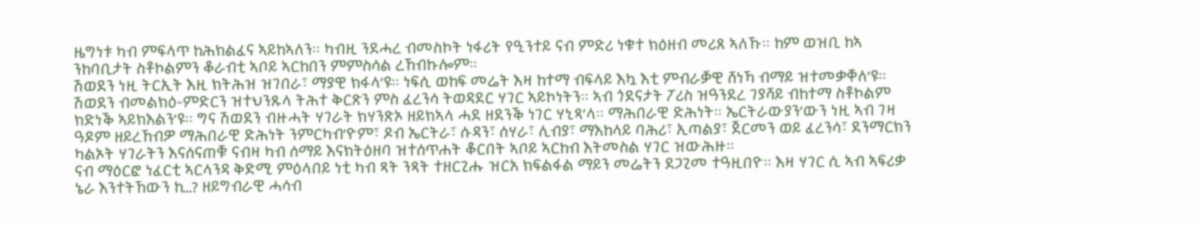ዜግነቱ ካብ ምፍላጥ ከሕክልፈና ኣይከኣለን። ካብዚ ንደሓረ ብመስኮት ነፋሪት የዒንተይ ናብ ምድሪ ነቁተ ክዕዘብ መሪጸ ኣለኹ። ከም ወዝቢ ከኣ ንከባቢታት ስቶኮልምን ቆራብቲ ኣቦይ ኣርከበን ምምስሳል ረኸብኩሎም።
ሽወደን ነዚ ትርኢት እዚ ክትሕዝ ዝገበራ፣ ማያዊ ክፋላ’ዩ። ነፍሲ ወከፍ መሬት እዛ ከተማ ብፍላይ እኳ እቲ ምብራቓዊ ሸነኻ ብማይ ዝተመቃቐለ’ዩ።
ሽወደን ብመልክዕ-ምድርን ዝተህንጹላ ትሕተ ቅርጽን ምስ ፈረንሳ ትወዳደር ሃገር ኣይኮነትን። ኣብ ጎደናታት ፖሪስ ዝዓንደረ ገያሻይ ብከተማ ስቶኮልም ክድነቕ ኣይክእልን’ዩ። ግና ሽወደን ብዙሓት ሃገራት ክሃንጽኦ ዘይክኣላ ሓደ ዘደንቕ ነገር ሃኒጻ’ላ። ማሕበራዊ ድሕነት። ኤርትራውያን’ውን ነዚ ኣብ ገዛ ዓዶም ዘይረኸብዎ ማሕበራዊ ድሕነት ንምርካብ’ዮም፣ ዶብ ኤርትራ፣ ሱዳን፣ ሰሃራ፣ ሊብያ፣ ማእከላይ ባሕሪ፣ ኢጣልያ፣ ጀርመን ወይ ፈረንሳ፣ ደንማርክን ካልኦት ሃገራትን እናሰናጠቑ ናብዛ ካብ ሰማይ እናክትዕዘባ ዝተሰጥሐት ቆርበት ኣቦይ ኣርከብ እትመስል ሃገር ዝውሕዙ።
ናብ ማዕርፎ ነፈርቲ ኣርላንዳ ቅድሚ ምዕላበይ ነቲ ካብ ጻት ንጻት ተዘርጊሑ ዝርአ ክፍልፋል ማይን መሬትን ደጋጊመ ተዓዚበዮ። እዛ ሃገር ሲ ኣብ ኣፍሪቃ ኔራ እንተትኸውን ከ…? ዘይግብራዊ ሓሳብ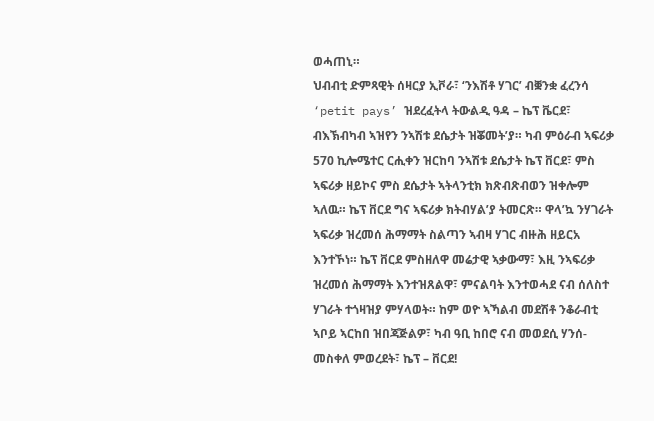ወሓጠኒ።
ህብብቲ ድምጻዊት ሰዛርያ ኢቮራ፣ ‘ንእሽቶ ሃገር’ ብቛንቋ ፈረንሳ ‘petit pays’ ዝደረፈትላ ትውልዲ ዓዳ – ኬፕ ቬርደ፣ ብእኽብካብ ኣዝየን ንኣሽቱ ደሴታት ዝቖመት’ያ። ካብ ምዕራብ ኣፍሪቃ 570 ኪሎሜተር ርሒቀን ዝርከባ ንኣሽቱ ደሴታት ኬፕ ቨርደ፣ ምስ ኣፍሪቃ ዘይኮና ምስ ደሴታት ኣትላንቲክ ክጽብጽብወን ዝቀሎም ኣለዉ። ኬፕ ቨርደ ግና ኣፍሪቃ ክትብሃል’ያ ትመርጽ። ዋላ’ኳ ንሃገራት ኣፍሪቃ ዝረመሰ ሕማማት ስልጣን ኣብዛ ሃገር ብዙሕ ዘይርአ እንተኾነ። ኬፕ ቨርደ ምስዘለዋ መሬታዊ ኣቃውማ፣ እዚ ንኣፍሪቃ ዝረመሰ ሕማማት እንተዝጸልዋ፣ ምናልባት እንተወሓደ ናብ ሰለስተ ሃገራት ተጎዛዝያ ምሃላወት። ከም ወዮ ኣኻልብ መደሽቶ ንቆራብቲ ኣቦይ ኣርከበ ዝበጃጅልዎ፣ ካብ ዓቢ ከበሮ ናብ መወደሲ ሃንሰ-መስቀለ ምወረደት፣ ኬፕ – ቨርደ!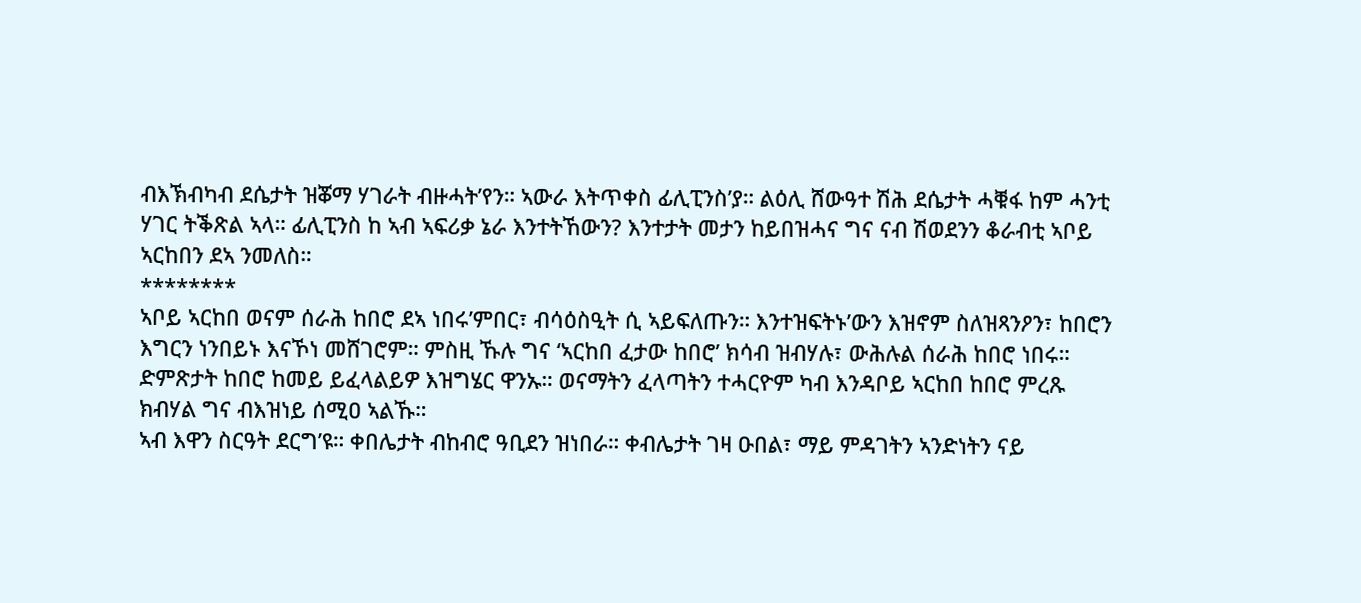ብእኽብካብ ደሴታት ዝቖማ ሃገራት ብዙሓት’የን። ኣውራ እትጥቀስ ፊሊፒንስ’ያ። ልዕሊ ሸውዓተ ሽሕ ደሴታት ሓቑፋ ከም ሓንቲ ሃገር ትቕጽል ኣላ። ፊሊፒንስ ከ ኣብ ኣፍሪቃ ኔራ እንተትኸውን? እንተታት መታን ከይበዝሓና ግና ናብ ሽወደንን ቆራብቲ ኣቦይ ኣርከበን ደኣ ንመለስ።
********
ኣቦይ ኣርከበ ወናም ሰራሕ ከበሮ ደኣ ነበሩ’ምበር፣ ብሳዕስዒት ሲ ኣይፍለጡን። እንተዝፍትኑ’ውን እዝኖም ስለዝጻንዖን፣ ከበሮን እግርን ነንበይኑ እናኾነ መሸገሮም። ምስዚ ኹሉ ግና ‘ኣርከበ ፈታው ከበሮ’ ክሳብ ዝብሃሉ፣ ውሕሉል ሰራሕ ከበሮ ነበሩ። ድምጽታት ከበሮ ከመይ ይፈላልይዎ እዝግሄር ዋንኡ። ወናማትን ፈላጣትን ተሓርዮም ካብ እንዳቦይ ኣርከበ ከበሮ ምረጹ ክብሃል ግና ብእዝነይ ሰሚዐ ኣልኹ።
ኣብ እዋን ስርዓት ደርግ’ዩ። ቀበሌታት ብከብሮ ዓቢደን ዝነበራ። ቀብሌታት ገዛ ዑበል፣ ማይ ምዳገትን ኣንድነትን ናይ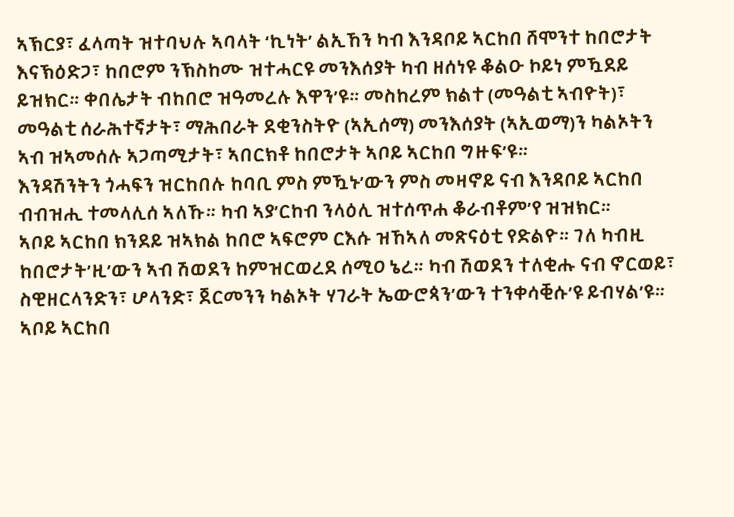ኣኽርያ፣ ፈላጣት ዝተባህሉ ኣባላት ‘ኪነት’ ልኢኸን ካብ እንዳቦይ ኣርከበ ሸሞንተ ከበሮታት እናኽዕድጋ፣ ከበሮም ንኽስከሙ ዝተሓርዩ መንእሰያት ካብ ዘሰነዩ ቆልዑ ኮይነ ምዃደይ ይዝክር። ቀበሌታት ብከበሮ ዝዓመረሉ እዋን’ዩ። መስከረም ክልተ (መዓልቲ ኣብዮት)፣ መዓልቲ ሰራሕተኛታት፣ ማሕበራት ደቂንስትዮ (ኣኢሰማ) መንእሰያት (ኣኢወማ)ን ካልኦትን ኣብ ዝኣመሰሉ ኣጋጣሚታት፣ ኣበርክቶ ከበሮታት ኣቦይ ኣርከበ ግዙፍ’ዩ።
እንዳሽንትን ጎሓፍን ዝርከበሉ ከባቢ ምስ ምዃኑ’ውን ምስ መዛኖይ ናብ እንዳቦይ ኣርከበ ብብዝሒ ተመላሊሰ ኣለኹ። ካብ ኣያ’ርከብ ንላዕሊ ዝተሰጥሐ ቆራብቶም’የ ዝዝክር።
ኣቦይ ኣርከበ ክንደይ ዝኣክል ከበሮ ኣፍሮም ርእሱ ዝኸኣለ መጽናዕቲ የድልዮ። ገለ ካብዚ ከበሮታት’ዚ’ውን ኣብ ሽወደን ከምዝርወረደ ሰሚዐ ኔረ። ካብ ሽወደን ተለቂሑ ናብ ኖርወይ፣ ስዊዘርላንድን፣ ሆላንድ፣ ጀርመንን ካልኦት ሃገራት ኤውሮጳን’ውን ተንቀሳቒሱ’ዩ ይብሃል’ዩ። ኣቦይ ኣርከበ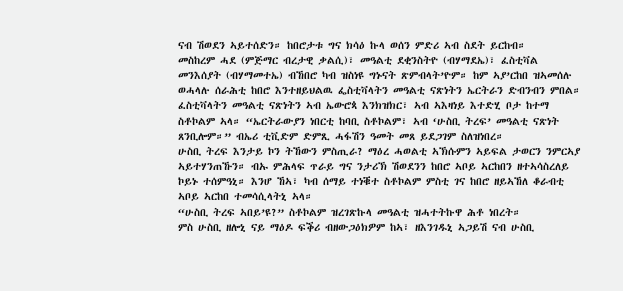ናብ ሽወደን ኣይተሰድን። ከበሮታቱ ግና ክሳዕ ኩላ ወሰን ምድሪ ኣብ ስደት ይርከብ።
መስከረም ሓደ (ምጅማር ብረታዊ ቃልሲ)፣ መዓልቲ ደቂንስትዮ (ብሃማደኤ)፣ ፈስቲቫል መንእሰያት (ብሃማመተኤ) ብኸበሮ ካብ ዝስነዩ ግኑናት ጽምብላት’ዮም። ከም ኣያ’ርከበ ዝኣመሰሉ ወሓላሉ ሰራሕቲ ከበሮ እንተዘይህልዉ ፌስቲቫላትን መዓልቲ ናጽነትን ኤርትራን ድብንብን ምበል።
ፈስቲቫላትን መዓልቲ ናጽነትን ኣብ ኤውሮጳ እንክዝክር፣ ኣብ ኣእዛነይ እተድሂ ቦታ ከተማ ስቶኮልም ኣላ። “ኤርትራውያን ነበርቲ ከባቢ ስቶኮልም፣ ኣብ ‘ሁስቢ ትረፍ’ መዓልቲ ናጽነት ጸንቢሎም።” ብኤሪ ቲቪድም ድምጺ ሓፋሽን ዓመት መጸ ይደጋገም ስለዝነበረ።
ሁስቢ ትረፍ እንታይ ኮን ትኸውን ምስጢራ? ማዕረ ሓወልቲ ኣኽሱምን ኣይፍል ታወርን ንምርኣያ ኣይተሃንጠኹን። ብኡ ምሕላፍ ጥራይ ግና ንታሪኽ ሽወደንን ከበሮ ኣቦይ ኣርከበን ዘተኣሳስረለይ ኮይኑ ተሰምዓኒ። እንሆ ኸኣ፣ ካብ ሰማይ ተነቑተ ስቶኮልም ምስቲ ገና ከበሮ ዘይኣኸለ ቆራብቲ ኣቦይ ኣርከበ ተመሳሲላትኒ ኣላ።
“ሁስቢ ትረፍ ኣበይ’ዩ?” ስቶኮልም ዝረገጽኩላ መዓልቲ ዝሓተትኩዋ ሕቶ ነበረት።
ምስ ሁስቢ ዘሎኒ ናይ ማዕዶ ፍቕሪ ብዘውጋዕክዎም ከኣ፣ ዘእንገዱኒ ኣጋይሽ ናብ ሁስቢ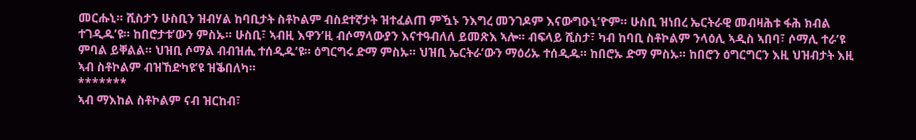መርሑኒ። ሺስታን ሁስቢን ዝብሃል ከባቢታት ስቶኮልም ብስደተኛታት ዝተፈልጠ ምዃኑ ንእግረ መንገዶም እናውግዑኒ’ዮም። ሁስቢ ዝነበረ ኤርትራዊ መብዛሕቱ ፋሕ ክብል ተገዲዱ’ዩ። ከበሮታቱ’ውን ምስኡ። ሁስቢ፣ ኣብዚ እዋን’ዚ ብሶማላውያን እናተዓብለለ ይመጽእ ኣሎ። ብፍላይ ሺስታ፣ ካብ ከባቢ ስቶኮልም ንላዕሊ ኣዲስ ኣበባ፣ ሶማሊ ተራ’ዩ ምባል ይቐልል። ህዝቢ ሶማል ብብዝሒ ተሰዲዱ’ዩ። ዕግርግሩ ድማ ምስኡ። ህዝቢ ኤርትራ’ውን ማዕሪኡ ተሰዲዱ። ከበሮኡ ድማ ምስኡ። ከበሮን ዕግርግርን እዚ ህዝብታት እዚ ኣብ ስቶኮልም ብዝኸድካዩ’ዩ ዝቕበለካ።
*******
ኣብ ማእከል ስቶኮልም ናብ ዝርከብ፣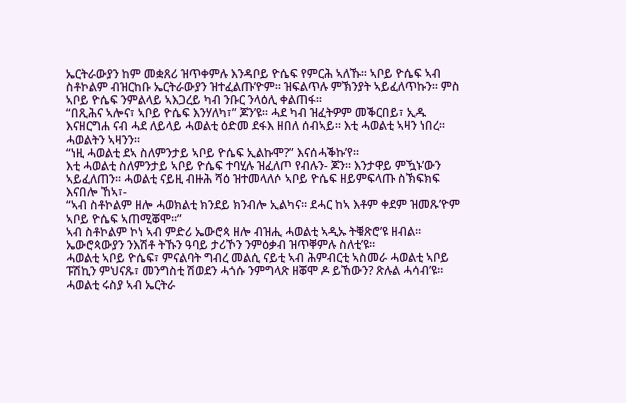ኤርትራውያን ከም መቋጸሪ ዝጥቀምሉ እንዳቦይ ዮሴፍ የምርሕ ኣለኹ። ኣቦይ ዮሴፍ ኣብ ስቶኮልም ብዝርከቡ ኤርትራውያን ዝተፈልጡ’ዮም። ዝፍልጥሉ ምኽንያት ኣይፈለጥኩን። ምስ ኣቦይ ዮሴፍ ንምልላይ ኣእጋረይ ካብ ንቡር ንላዕሊ ቀልጠፋ።
“በጺሕና ኣሎና፣ ኣቦይ ዮሴፍ እንሃለካ፣” ጆን’ዩ። ሓደ ካብ ዝፈትዎም መቕርበይ፣ ኢዱ እናዘርግሐ ናብ ሓደ ለይላይ ሓወልቲ ዕድመ ደፋእ ዘበለ ሰብኣይ። እቲ ሓወልቲ ኣዛን ነበረ። ሓወልትን ኣዛንን።
“ነዚ ሓወልቲ ደኣ ስለምንታይ ኣቦይ ዮሴፍ ኢልኩሞ?” እናሰሓቕኩ’የ።
እቲ ሓወልቲ ስለምንታይ ኣቦይ ዮሴፍ ተባሂሉ ዝፈለጦ የብሉን- ጆን። እንታዋይ ምዃኑ’ውን ኣይፈለጠን። ሓወልቲ ናይዚ ብዙሕ ሻዕ ዝተመላለሶ ኣቦይ ዮሴፍ ዘይምፍላጡ ስኽፍክፍ እናበሎ ኸኣ፣-
“ኣብ ስቶኮልም ዘሎ ሓወክልቲ ክንደይ ክንብሎ ኢልካና። ደሓር ከኣ እቶም ቀደም ዝመጹ’ዮም ኣቦይ ዮሴፍ ኣጠሚቖሞ።”
ኣብ ስቶኮልም ኮነ ኣብ ምድሪ ኤውሮጳ ዘሎ ብዝሒ ሓወልቲ ኣዲኡ ትቑጽሮ’ዩ ዘብል። ኤውሮጳውያን ንእሽቶ ትኹን ዓባይ ታሪኾን ንምዕቃብ ዝጥቐምሉ ስለቲ’ዩ።
ሓወልቲ ኣቦይ ዮሴፍ፣ ምናልባት ግብረ መልሲ ናይቲ ኣብ ሕምብርቲ ኣስመራ ሓወልቲ ኣቦይ ፑሽኪን ምህናጹ፣ መንግስቲ ሽወደን ሓጎሱ ንምግላጽ ዘቖሞ ዶ ይኸውን? ጽሉል ሓሳብ’ዩ። ሓወልቲ ሩስያ ኣብ ኤርትራ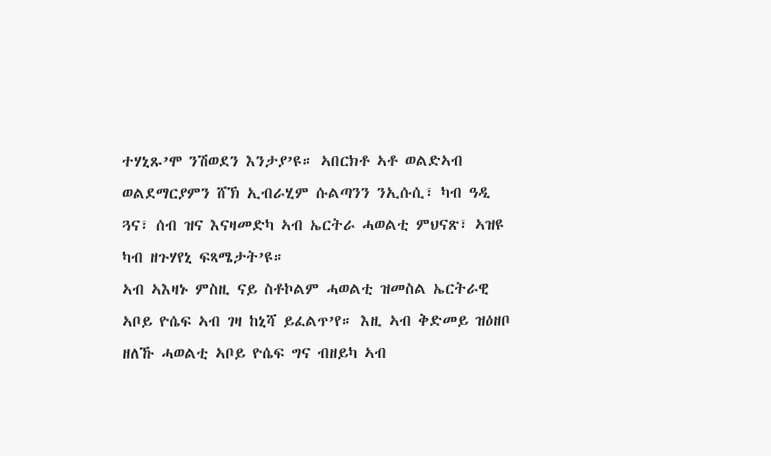ተሃኒጹ’ሞ ንሽወደን እንታያ’ዩ። ኣበርክቶ ኣቶ ወልድኣብ ወልደማርያምን ሸኽ ኢብራሂም ሱልጣንን ንኢሱሲ፣ ካብ ዓዲ ጓና፣ ሰብ ዝና እናዛመድካ ኣብ ኤርትራ ሓወልቲ ምህናጽ፣ ኣዝዩ ካብ ዘጉሃየኒ ፍጻሜታት’ዩ።
ኣብ ኣእዛኑ ምስዚ ናይ ስቶኮልም ሓወልቲ ዝመስል ኤርትራዊ ኣቦይ ዮሴፍ ኣብ ገዛ ከኒሻ ይፈልጥ’የ። እዚ ኣብ ቅድመይ ዝዕዘቦ ዘለኹ ሓወልቲ ኣቦይ ዮሴፍ ግና ብዘይካ ኣብ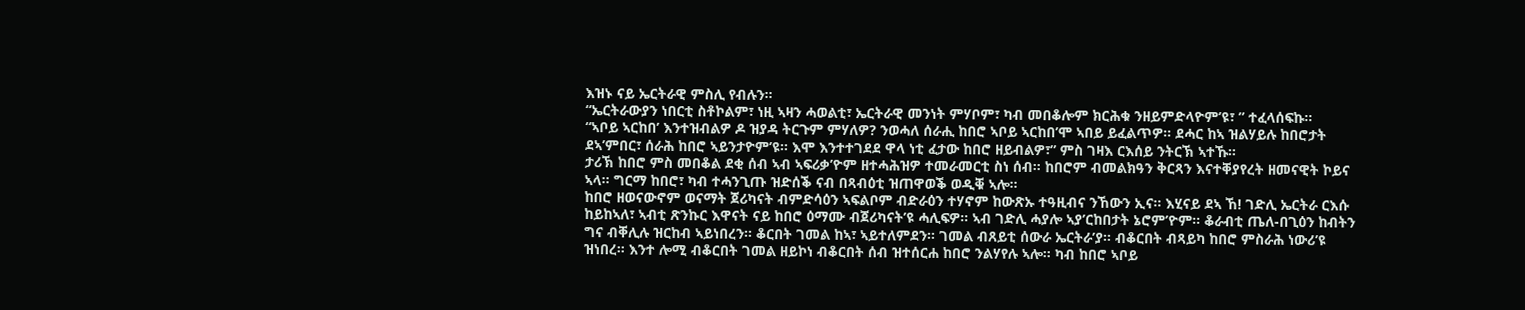እዝኑ ናይ ኤርትራዊ ምስሊ የብሉን።
“ኤርትራውያን ነበርቲ ስቶኮልም፣ ነዚ ኣዛን ሓወልቲ፣ ኤርትራዊ መንነት ምሃቦም፣ ካብ መበቆሎም ክርሕቁ ንዘይምድላዮም’ዩ፣ ” ተፈላሰፍኩ።
“ኣቦይ ኣርከበ’ እንተዝብልዎ ዶ ዝያዳ ትርጉም ምሃለዎ? ንወሓለ ሰራሒ ከበሮ ኣቦይ ኣርከበ’ሞ ኣበይ ይፈልጥዎ። ደሓር ከኣ ዝልሃይሉ ከበሮታት ደኣ’ምበር፣ ሰራሕ ከበሮ ኣይንታዮም’ዩ። እሞ እንተተገደደ ዋላ ነቲ ፈታው ከበሮ ዘይብልዎ፣” ምስ ገዛእ ርእሰይ ንትርኽ ኣተኹ።
ታሪኽ ከበሮ ምስ መበቆል ደቂ ሰብ ኣብ ኣፍሪቃ’ዮም ዘተሓሕዝዎ ተመራመርቲ ስነ ሰብ። ከበሮም ብመልክዓን ቅርጻን እናተቐያየረት ዘመናዊት ኮይና ኣላ። ግርማ ከበሮ፣ ካብ ተሓንጊጡ ዝድሰቕ ናብ በጻብዕቲ ዝጠዋወቕ ወዲቑ ኣሎ።
ከበሮ ዘወናውኖም ወናማት ጀሪካናት ብምድሳዕን ኣፍልቦም ብድራዕን ተሃኖም ከውጽኡ ተዓዚብና ንኸውን ኢና። እሂናይ ደኣ ኸ! ገድሊ ኤርትራ ርእሱ ከይከኣለ፣ ኣብቲ ጽንኩር እዋናት ናይ ከበሮ ዕማሙ ብጀሪካናት’ዩ ሓሊፍዎ። ኣብ ገድሊ ሓያሎ ኣያ’ርከበታት ኔሮም’ዮም። ቆራብቲ ጤለ-በጊዕን ከብትን ግና ብቐሊሉ ዝርከብ ኣይነበረን። ቆርበት ገመል ከኣ፣ ኣይተለምደን። ገመል ብጸይቲ ሰውራ ኤርትራ’ያ። ብቆርበት ብጻይካ ከበሮ ምስራሕ ነውሪ’ዩ ዝነበረ። እንተ ሎሚ ብቆርበት ገመል ዘይኮነ ብቆርበት ሰብ ዝተሰርሐ ከበሮ ንልሃየሉ ኣሎ። ካብ ከበሮ ኣቦይ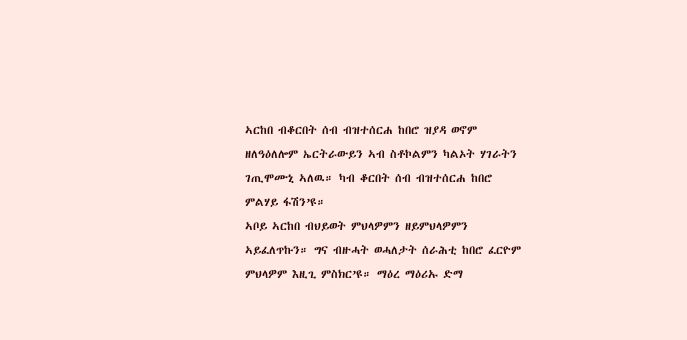ኣርከበ ብቆርበት ሰብ ብዝተሰርሐ ከበሮ ዝያዳ ወኖም ዘለዓዕለሎም ኤርትራውይን ኣብ ስቶኮልምን ካልኦት ሃገራትን ገጢሞሙኒ ኣለዉ። ካብ ቆርበት ሰብ ብዝተሰርሐ ከበሮ ምልሃይ ፋሽን’ዩ።
ኣቦይ ኣርከበ ብህይወት ምህላዎምን ዘይምህላዎምን ኣይፈለጥኩን። ግና ብዙሓት ወሓለታት ሰራሕቲ ከበሮ ፈርዮም ምህላዎም እዚጊ ምስክር’ዩ። ማዕረ ማዕሪኡ ድማ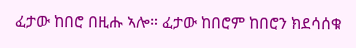ፈታው ከበሮ በዚሑ ኣሎ። ፈታው ከበሮም ከበሮን ክደሳሰቁ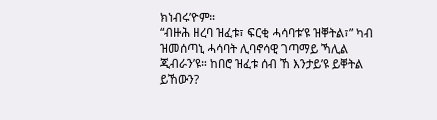ክነብሩ’ዮም።
“ብዙሕ ዘረባ ዝፈቱ፣ ፍርቂ ሓሳባቱ’ዩ ዝቐትል፣” ካብ ዝመሰጣኒ ሓሳባት ሊባኖሳዊ ገጣማይ ኻሊል ጂብራን’ዩ። ከበሮ ዝፈቱ ሰብ ኸ እንታይ’ዩ ይቐትል ይኸውን?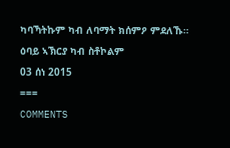ካባኻትኩም ካብ ለባማት ክሰምዖ ምደለኹ።
ዕባይ ኣኽርያ ካብ ስቶኮልም
03 ሰነ 2015
===
COMMENTS